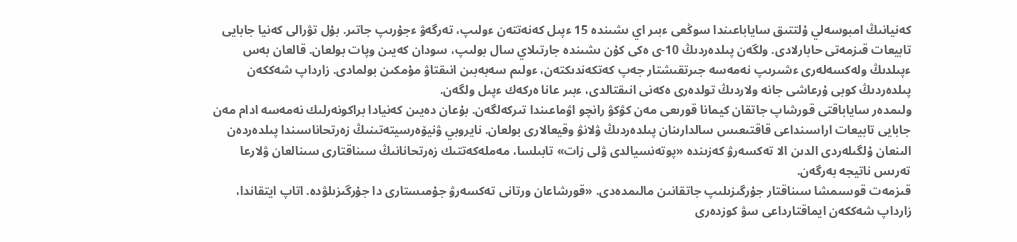كەنيانىڭ امبوسەلي ۇلتتىق ساياباعىندا سوڭعى ءبىر اي ىشىندە 15 ءپىل كەنەتتەن ءولىپ، تەرگەۋ ءجۇرىپ جاتىر. بۇل تۋرالى كەنيا جابايى تابيعات قىزمەتى حابارلادى. ولگەن پىلدەردىڭ 10-ى ەكى كۇن ىشىندە جارتىلاي سال بولىپ، سودان كەيىن وپات بولعان. قالعان بەس ءپىلدىڭ ولەكسەلەرى ءشىرىپ نەمەسە جىرتقىشتار جەپ كەتكەندىكتەن، ءولىم سەبەبىن انىقتاۋ مۇمكىن بولمادى. زارداپ شەككەن پىلدەردىڭ كوبى ۇرعاشى جانە ولاردىڭ تولدەرى ەكەنى انىقتالدى، ءبىر عانا ەركەك ءپىل ولگەن.
ولىمدەر ساياباقتى قورشاپ جاتقان كيمانا قورىعى مەن كۋكۋ رانچو اۋماعىندا تىركەلگەن. بۇعان دەيىن كەنيادا براكونەرلىك نەمەسە ادام مەن جابايى تابيعات اراسىنداعى قاقتىعىس سالدارىنان پىلدەردىڭ ۋلانۋ وقيعالارى بولعان. نايروبي ۋنيۆەرسيتەتىنىڭ زەرتحاناسىندا پىلدەردەن الىنعان ۇلگىلەردى الدىن الا تەكسەرۋ كەزىندە «پوتەنسيالدى ۋلى زات» تابىلسا، مەملەكەتتىك زەرتحانانىڭ سىناقتارى سىنالعان ۋلارعا تەرىس ناتيجە بەرگەن.
قىزمەت قوسىمشا سىناقتار جۇرگىزىلىپ جاتقانىن مالىمدەدى. «قورشاعان ورتانى تەكسەرۋ جۇمىستارى دا جۇرگىزىلۋدە. اتاپ ايتقاندا، زارداپ شەككەن ايماقتارداعى سۋ كوزدەرى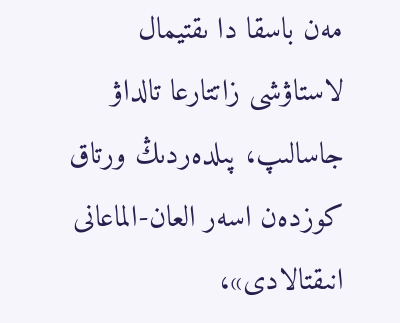مەن باسقا دا ىقتيمال لاستاۋشى زاتتارعا تالداۋ جاسالىپ، پىلدەردىڭ ورتاق كوزدەن اسەر العان-الماعانى انىقتالادى»،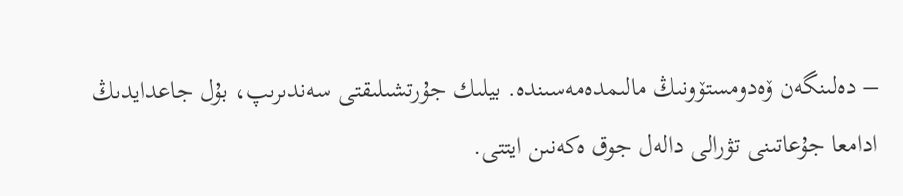– دەلىنگەن ۆەدومستۆونىڭ مالىمدەمەسىندە. بيلىك جۇرتشىلىقتى سەندىرىپ، بۇل جاعدايدىڭ ادامعا جۇعاتىنى تۋرالى دالەل جوق ەكەنىن ايتتى.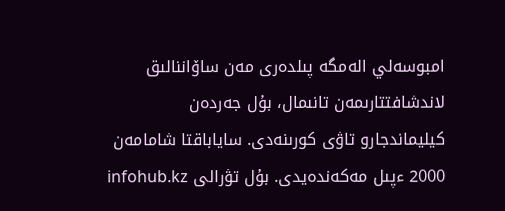امبوسەلي الەمگە پىلدەرى مەن ساۆاننالىق لاندشافتتارىمەن تانىمال، بۇل جەردەن كيليماندجارو تاۋى كورىنەدى. ساياباقتا شامامەن 2000 ءپىل مەكەندەيدى. بۇل تۋرالى infohub.kz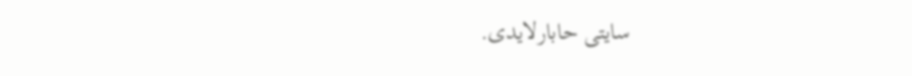سايتى حابارلايدى.